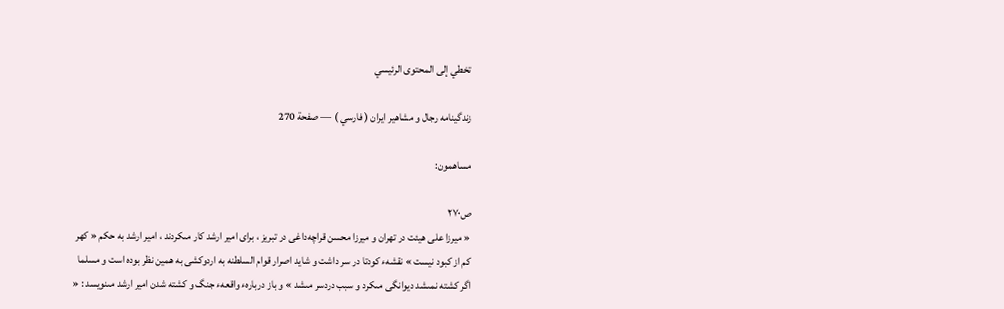تخطي إلى المحتوى الرئيسي

زندگينامه رجال و مشاهير ايران ( فارسي ) — صفحة 270

مساهمون:

ص٢٧٠
« ميرزا على هيئت در تهران و ميرزا محسن قراچه‌داغى در تبريز ، براى امير ارشد كار مىكردند ، امير ارشد به حكم « كهر كم از كبود نيست » نقشهء كودتا در سر داشت و شايد اصرار قوام السلطنه به اردوكشى به همين نظر بوده است و مسلما اگر كشته نمىشد ديوانگى مىكرد و سبب دردسر مىشد » و باز دربارهء واقعهء جنگ و كشته شدن امير ارشد مىنويسد : «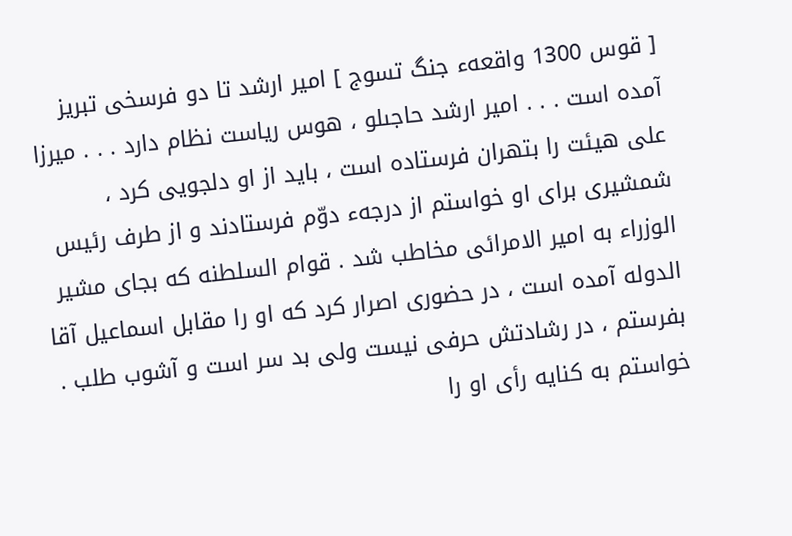[ قوس 1300 واقعهء جنگ تسوج ] امير ارشد تا دو فرسخى تبريز آمده است . . . امير ارشد حاجىلو ، هوس رياست نظام دارد . . . ميرزا على هيئت را بتهران فرستاده است ، بايد از او دلجويى كرد ، شمشيرى براى او خواستم از درجهء دوّم فرستادند و از طرف رئيس الوزراء به امير الامرائى مخاطب شد . قوام السلطنه كه بجاى مشير الدوله آمده است ، در حضورى اصرار كرد كه او را مقابل اسماعيل آقا بفرستم ، در رشادتش حرفى نيست ولى بد سر است و آشوب طلب . خواستم به كنايه رأى او را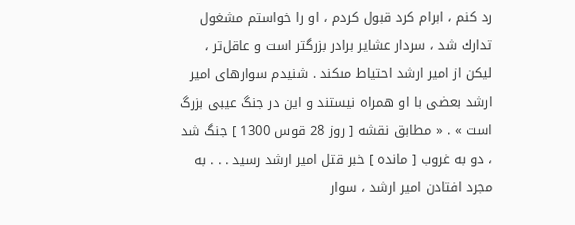رد كنم ، ابرام كرد قبول كردم ، او را خواستم مشغول تدارك شد ، سردار عشاير برادر بزرگتر است و عاقل‌تر ، ليكن از امير ارشد احتياط مىكند . شنيدم سوارهاى امير ارشد بعضى با او همراه نيستند و اين در جنگ عيبى بزرگ است » . « مطابق نقشه [ روز 28 قوس 1300 ] جنگ شد ، دو به غروب [ مانده ] خبر قتل امير ارشد رسيد . . . به مجرد افتادن امير ارشد ، سوار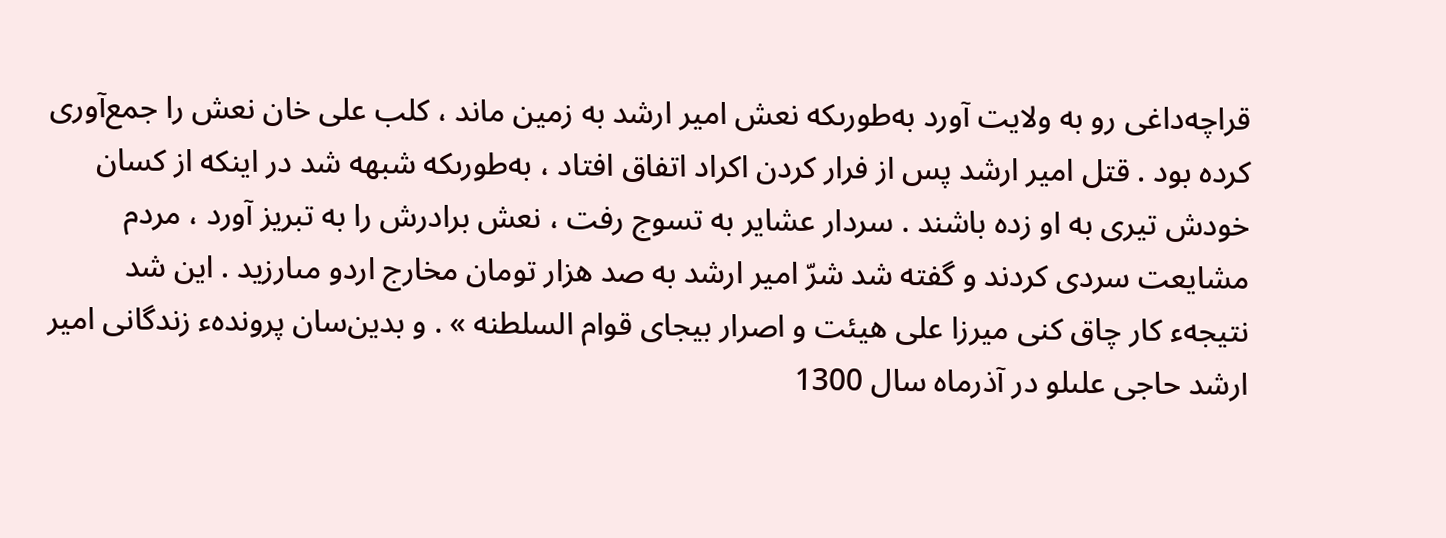قراچه‌داغى رو به ولايت آورد به‌طورىكه نعش امير ارشد به زمين ماند ، كلب على خان نعش را جمع‌آورى كرده بود . قتل امير ارشد پس از فرار كردن اكراد اتفاق افتاد ، به‌طورىكه شبهه شد در اينكه از كسان خودش تيرى به او زده باشند . سردار عشاير به تسوج رفت ، نعش برادرش را به تبريز آورد ، مردم مشايعت سردى كردند و گفته شد شرّ امير ارشد به صد هزار تومان مخارج اردو مىارزيد . اين شد نتيجهء كار چاق كنى ميرزا على هيئت و اصرار بيجاى قوام السلطنه » . و بدين‌سان پروندهء زندگانى امير ارشد حاجى علىلو در آذرماه سال 1300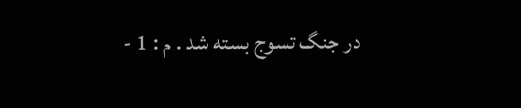در جنگ تسوج بسته شد . م : 1 -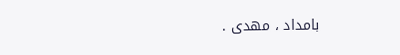بامداد ، مهدى .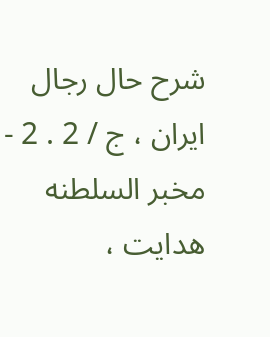شرح حال رجال ايران ، ج / 2 . 2 - مخبر السلطنه هدايت ،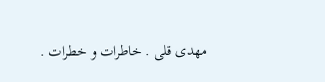مهدى قلى . خاطرات و خطرات .